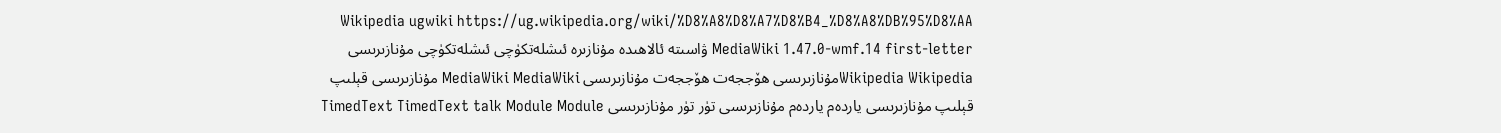Wikipedia ugwiki https://ug.wikipedia.org/wiki/%D8%A8%D8%A7%D8%B4_%D8%A8%DB%95%D8%AA MediaWiki 1.47.0-wmf.14 first-letter ۋاسىتە ئالاھىدە مۇنازىرە ئىشلەتكۈچى ئىشلەتكۈچى مۇنازىرىسى Wikipedia Wikipediaمۇنازىرىسى ھۆججەت ھۆججەت مۇنازىرىسى MediaWiki MediaWiki مۇنازىرىسى قېلىپ قېلىپ مۇنازىرىسى ياردەم ياردەم مۇنازىرىسى تۈر تۈر مۇنازىرىسى TimedText TimedText talk Module Module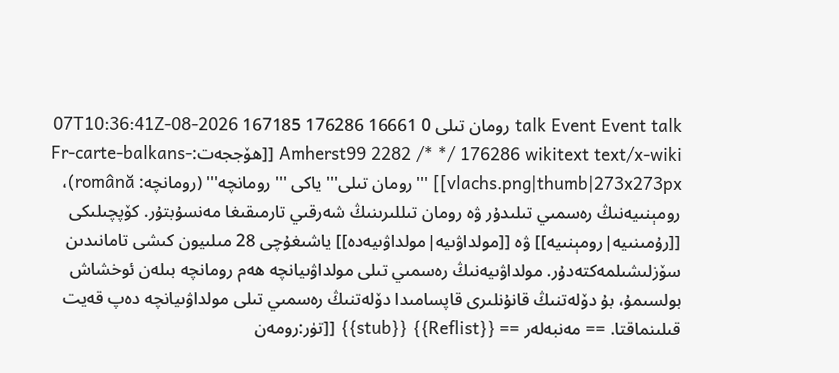talk Event Event talk رومان تىلى 0 16661 176286 167185 2026-08-07T10:36:41Z Amherst99 2282 /* */ 176286 wikitext text/x-wiki [[ھۆججەت:Fr-carte-balkans-vlachs.png|thumb|273x273px]] '''رومان تىلى''' ياكى '''رومانچە''' (رومانچە: română)، رومېنىيەنىڭ رەسمىي تىلىدۇر ۋە رومان تىللىرىنىڭ شەرقىي تارمىقىغا مەنسۇبتۇر. كۆپچىلىكى [[رۇمىنىيە|رومېنىيە]] ۋە [[مولداۋىيە|مولداۋىيەدە]] ياشىغۇچى 28 مىلىيون كىشى تامانىدىن سۆزلىشىلمەكتەدۇر. مولداۋىيەنىڭ رەسمىي تىلى مولداۋىيانچە ھەم رومانچە بىلەن ئوخشاش بولسىمۇ، بۇ دۆلەتنىڭ قانۇنلىرى قاپسامىدا دۆلەتنىڭ رەسمىي تىلى مولداۋىيانچە دەپ قەيت قىلىنماقتا. == مەنبەلەر == {{Reflist}} {{stub}} [[تۈر:رومەن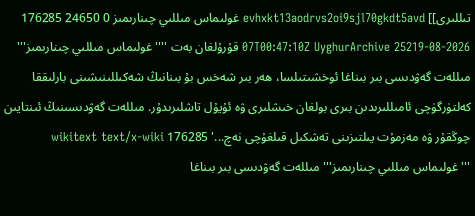تىللىرى]] evhxkt13aodrvs2oi9sjl70gkdt5avd غولىماس مىللىي چىنارىمىز 0 24650 176285 2026-08-07T00:47:10Z UyghurArchive 25219 قۇرۇلغان بەت ''''غولىماس مىللىي چىنارىمىز''' مىللەت گەۋدىسى بىر بىناغا ئوخشىتىلسا، ھەر بىر شەخس بۇ بىنانىڭ شەكىللىنىشىنى بارلىققا كەلتۈرگۈچى ئامىللىرىدىن بىرى بولغان خىشلىرى ۋە ئۇيۇل تاشلىرىدۇر. مىللەت گەۋدىسىنىڭ ئىنتايىن چوڭقۇر ۋە مەزمۇت يىلتىزىنى تەشكىل قىلغۇچى نەچ...' 176285 wikitext text/x-wiki '''غولىماس مىللىي چىنارىمىز''' مىللەت گەۋدىسى بىر بىناغا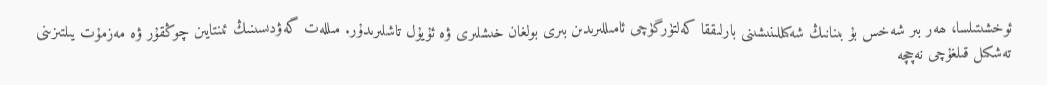ئوخشىتىلسا، ھەر بىر شەخس بۇ بىنانىڭ شەكىللىنىشىنى بارلىققا كەلتۈرگۈچى ئامىللىرىدىن بىرى بولغان خىشلىرى ۋە ئۇيۇل تاشلىرىدۇر. مىللەت گەۋدىسىنىڭ ئىنتايىن چوڭقۇر ۋە مەزمۇت يىلتىزىنى تەشكىل قىلغۇچى نەچچە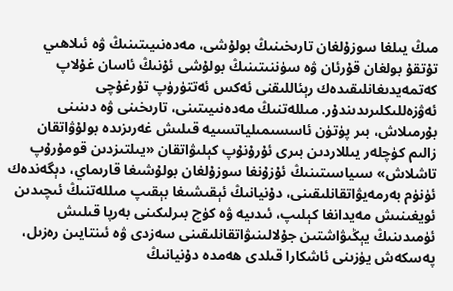مىڭ يىلغا سوزۇلغان تارىخىنىڭ بولۇشى، مەدەنىيىتىنىڭ ۋە ئىلاھىي تۇتقۇ بولغان قۇرئان ۋە سۈننىتىنىڭ بولۇشى ئۇنىڭ ئاسان غۇلاپ كەتمەيدىغانلىقىدەك رېئاللىقنى ئەكس ئەتتۈرۈپ تۇرغۇچى ئەۋزەللىكلىرىدىندۇر. مىللەتنىڭ مەدەنىيىتىنى، تارىخىنى ۋە دىنىنى بۇرمىلاش، بىر پۈتۈن ئاسسىمىلياتسىيە قىلىش غەرىزىدە بولۇۋاتقان زالىم كۈچلەر يىللاردىن بىرى ئۇرۇنۇپ كېلىۋاتقان «يىلتىزدىن قومۇرۇپ تاشلاش» سىياسىتىنىڭ ئۇزۇنغا سوزۇلغان بولۇشىغا قارىماي، دېگەندەك ئۈنۈم بەرمەيۋاتقانلىقىنى، دۇنيانىڭ ئېقىشىغا بېقىپ مىللەتنىڭ ئىچىدىن ئويغىنىش مەيدانغا كېلىپ، ئىدىيە ۋە كۈچ بىرلىكىنى بەرپا قىلىش ئۈمىدىنىڭ يېڭىۋاشتىن جۇلالىنىۋاتقانلىقىنى سەزدى ۋە ئىنتايىن رەزىل، پەسكەش يۈزىنى ئاشكارا قىلدى ھەمدە دۇنيانىڭ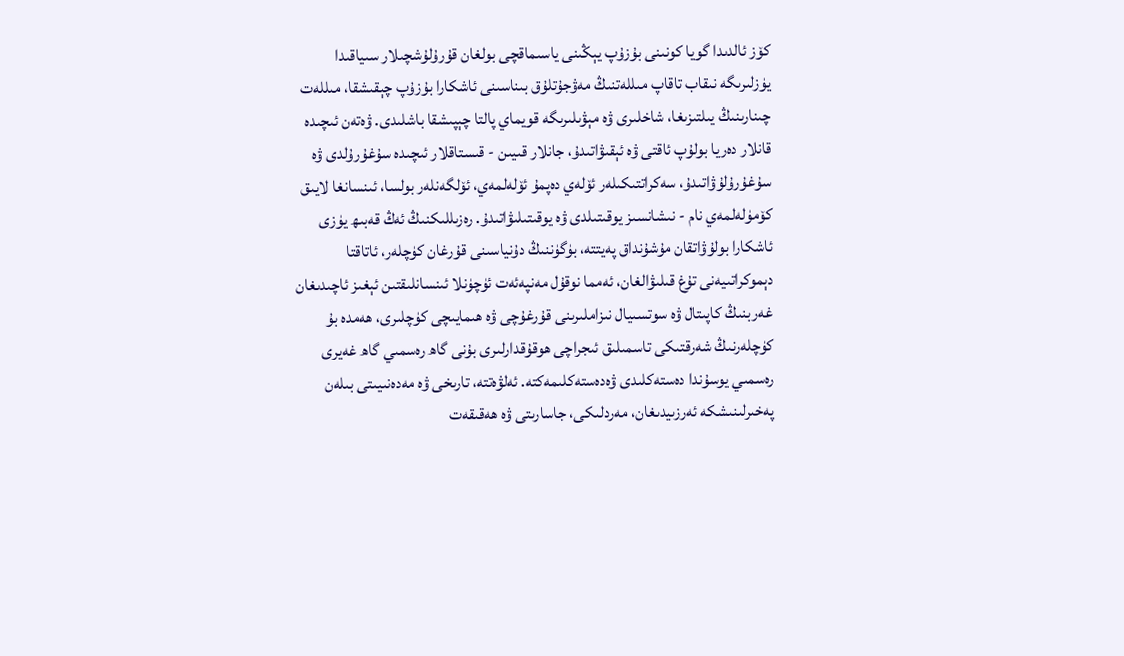كۆز ئالدىدا گويا كونىنى بۇزۇپ يېڭىنى ياسىماقچى بولغان قۇرۇلۇشچىلار سىياقىدا يۈزلىرىگە نىقاب تاقاپ مىللەتنىڭ مەۋجۇتلۇق بىناسىنى ئاشكارا بۇزۇپ چېقىشقا، مىللەت چىنارىنىڭ يىلتىزىغا، شاخلىرى ۋە مېۋىلىرىگە قويماي پالتا چېپىشقا باشلىدى. ۋەتەن ئىچىدە قانلار دەريا بولۇپ ئاقتى ۋە ئېقىۋاتىدۇ، جانلار قىيىن - قىستاقلار ئىچىدە سۇغۇرۇلدى ۋە سۇغۇرۇلۇۋاتىدۇ، سەكراتتىكىلەر ئۆلەي دەپمۇ ئۆلەلمەي، ئۆلگەنلەر بولسا، ئىنسانغا لايىق كۆمۈلەلمەي نام - نىشانسىز يوقىتىلدى ۋە يوقىتىلىۋاتىدۇ. رەزىللىكنىڭ ئەڭ قەبىھ يۈزى ئاشكارا بولۇۋاتقان مۇشۇنداق پەيتتە، بۈگۈننىڭ دۇنياسىنى قۇرغان كۈچلەر، ئاتاقتا دېموكراتىيەنى تۇغ قىلىۋالغان، ئەمما نوقۇل مەنپەئەت ئۈچۈنلا ئىنسانلىقتىن ئېغىز ئاچىدىغان غەربنىڭ كاپىتال ۋە سوتسىيال نىزاملىرىنى قۇرغۇچى ۋە ھىمايىچى كۈچلىرى، ھەمدە بۇ كۈچلەرنىڭ شەرقتىكى تاسمىلىق ئىجراچى ھوقۇقدارلىرى بۇنى گاھ رەسمىي گاھ غەيرى رەسمىي يوسۇندا دەستەكلىدى ۋەدەستەكلىمەكتە. ئەلۋەتتە، تارىخى ۋە مەدەنىيىتى بىلەن پەخىرلىنىشكە ئەرزىيدىغان، مەردلىكى، جاسارىتى ۋە ھەقىقەت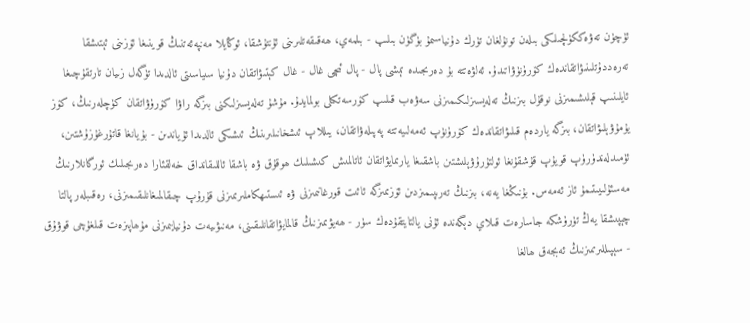ئۈچۈن تەۋەككۈلچىلىكى بىلەن تونۇلغان تۈرك دۇنياسىمۇ بۈگۈن بىلىپ - بىلمەي، ھەقىقەتلىرىنى ئۇنتۇشقا، ئوڭايلا مەنپەئەتنىڭ قوينىغا ئۆزىنى ئېتىشقا تەرەددۇتلىنىۋاتقاندەك كۆرۈنۈۋاتىدۇ. ئەلۋەتتە بۇ دەرىجىدە تېشى پال - پال ئىچى غال - غال كېتىۋاتقان دۇنيا سىياسىتى ئالدىدا تۈگەل زىيان تارتقۇچىغا ئايلىنىپ قېلىشىمىزنى نوقۇل بىزنىڭ تەلەيسىزلىكىمىزنى سەۋەب قىلىپ كۆرسەتكىلى بولمايدۇ. مۇشۇ تەلەيسىزلىكنى بىزگە راۋا كۆرۈۋاتقان كۈچلەرنىڭ، كۆز يۇمۇۋېلىۋاتقان، بىزگە ياردەم قىلىۋاتقاندەك كۆرۈنۈپ ئەمەلىيەتتە پەپىلەۋاتقان، يىللاپ ئىشخانىلىرىنىڭ ئىشىكى ئالدىدا ئۇياندىن - بۇيانغا قاتۇرغۇزۇشتىن، ئۈمىدلەندۈرۈپ قويۇپ قۇشقۇنغا ئولتۇرۇۋېلىشتىن باشقىغا يارىمايۋاتقان ئاتالمىش كىشىلىك ھوقۇق ۋە باشقا ئاللىقانداق خەلقئارا دەرىجىلىك ئورگانلارنىڭ مەسئۇلىيىتىمۇ ئاز ئەمەس. بۇنىڭغا يەنە، بىزنىڭ تەرىپىمىزدىن ئۆزىمىزگە ئائىت قورغانىمىزنى ۋە ئىستىھكاملىرىمىزنى قۇرۇپ چىقالمىغانلىقىمىزنى، رەقىبلەر پالتا چېپىشقا يەڭ تۈرۈشكە جاسارەت قىلاي دېگەندە ئۇنى يالتايتقۇدەك سۈر - ھەيۋىمىزنىڭ قالمايۋاتقانلىقىنى، مەنىۋىيەت دۇنيايىمىزنى مۇھاپىزەت قىلغۇچى قوۋۇق - سېپىللىرىمىزنىڭ ئەبجەق ھالغا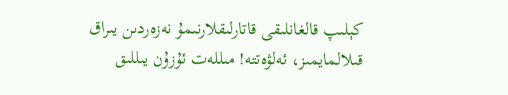كېلىپ قالغانلىقى قاتارلىقلارنىمۇ نەزەردىن يىراق قىلالمايمىز، ئەلۋەتتە! مىللەت ئۇزۇن يىللىق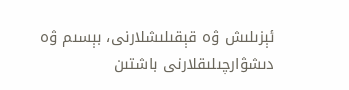ئېزىلىش ۋە قېقىلىشلارنى، بېسىم ۋە دىشۋارچىلىقلارنى باشتىن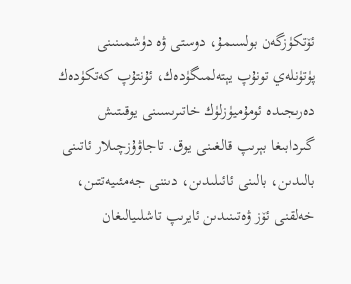ئۆتكۈزگەن بولسىمۇ، دوستى ۋە دۈشمىنىنى پۈتۈنلەي تونۇپ يېتەلمىگۈدەك، ئۇنتۇپ كەتكۈدەك دەرىجىدە ئومۇميۈزلۈك خاتىرىسىنى يوقىتىش گىردابىغا بېرىپ قالغىنى يوق. تاجاۋۇزچىلار ئاتىنى بالىدىن، بالىنى ئائىلىدىن، دىننى جەمئىيەتتىن، خەلقنى ئۆز ۋەتىنىدىن ئايرىپ تاشلىيالىغان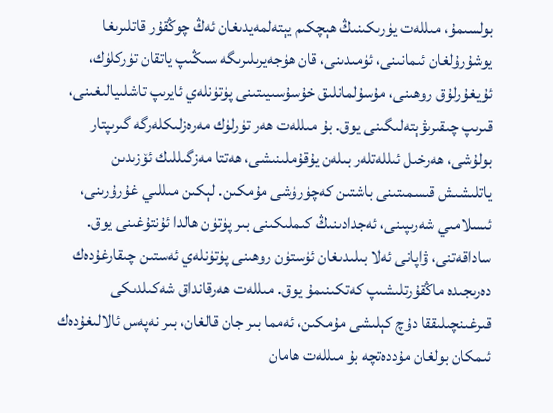بولسىمۇ، مىللەت يۈرىكىنىڭ ھېچكىم يېتەلمەيدىغان ئەڭ چوڭقۇر قاتلىرىغا يوشۇرۇلغان ئىمانىنى، ئۈمىدىنى، قان ھۈجەيرىلىرىگە سىڭىپ ياتقان تۈركلۈك، ئۇيغۇرلۇق روھىنى، مۇسۇلمانلىق خۇسۇسىيىتىنى پۈتۈنلەي ئايرىپ تاشلىيالىغىنى، قىرىپ چىقىرىۋېتەلىگىنى يوق. بۇ مىللەت ھەر تۈرلۈك مەرەزلىكلەرگە گىرىپتار بولۇشى، ھەرخىل ئىللەتلەر بىلەن يۇقۇملىنىشى، ھەتتا مەزگىللىك ئۆزىدىن ياتلىشىش قىسمىتىنى باشتىن كەچۈرۈشى مۇمكىن. لېكىن مىللىي غۇرۇرىنى، ئىسلامىي شەرىپىنى، ئەجدادىنىڭ كىملىكىنى بىر پۈتۈن ھالدا ئۇنتۇغىنى يوق. ساداقەتنى، ۋاپانى ئەلا بىلىدىغان ئۈستۈن روھىنى پۈتۈنلەي ئەستىن چىقارغۇدەك دەرىجىدە ماڭقۇرتلىشىپ كەتكىنىمۇ يوق. مىللەت ھەرقانداق شەكىلدىكى قىرغىنچىلىققا دۇچ كېلىشى مۇمكىن، ئەمما بىر جان قالغان، بىر نەپەس ئالالىغۇدەك ئىمكان بولغان مۇددەتچە بۇ مىللەت ھامان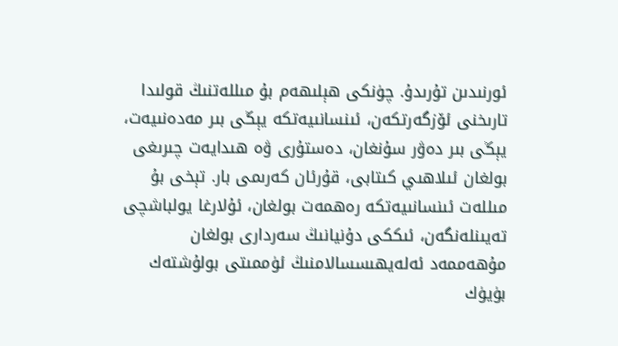ئورنىدىن تۇرىدۇ. چۈنكى ھېلىھەم بۇ مىللەتنىڭ قولىدا تارىخنى ئۆزگەرتكەن، ئىنسانىيەتكە يېڭى بىر مەدەنىيەت، يېڭى بىر دەۋر سۇنغان، دەستۇرى ۋە ھىدايەت چىرىغى بولغان ئىلاھىي كىتابى، قۇرئان كەرىمى بار. تېخى بۇ مىللەت ئىنسانىيەتكە رەھمەت بولغان، ئۇلارغا يولباشچى تەيىنلەنگەن، ئىككى دۇنيانىڭ سەردارى بولغان مۇھەممەد ئەلەيھىسسالامنىڭ ئۈممىتى بولۇشتەك بۈيۈك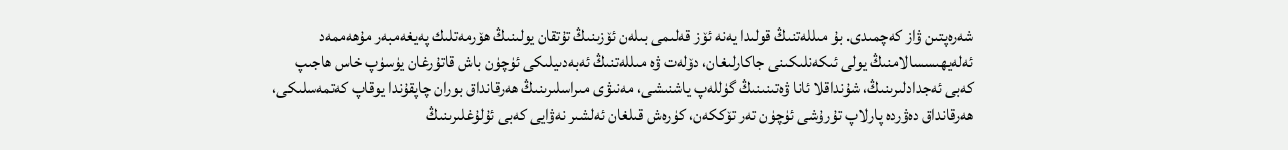شەرەپتىن ۋاز كەچمىدى. بۇ مىللەتنىڭ قولىدا يەنە ئۆز قەلىمى بىلەن ئۆزىنىڭ تۇتقان يولىنىڭ ھۆرمەتلىك پەيغەمبەر مۇھەممەد ئەلەيھىسسالامنىڭ يولى ئىكەنلىكىنى جاكارلىغان، دۆلەت ۋە مىللەتنىڭ ئەبەدىيلىكى ئۈچۈن باش قاتۇرغان يۈسۈپ خاس ھاجىپ كەبى ئەجدادلىرىنىڭ، شۇنداقلا ئانا ۋەتىنىنىڭ گۈللەپ ياشنىشى، مەنىۋى مىراسلىرىنىڭ ھەرقانداق بوران چاپقۇندا يوقاپ كەتمەسلىكى، ھەرقانداق دەۋردە پارلاپ تۇرۇشى ئۈچۈن تەر تۆككەن، كۈرەش قىلغان ئەلشىر نەۋايى كەبى ئۇلۇغلىرىنىڭ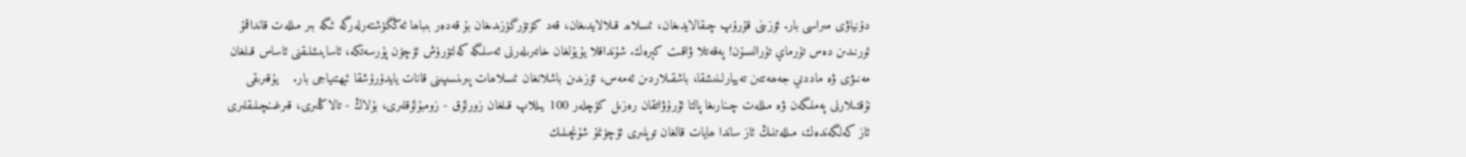دۇنياۋى مىراسى بار. ئۆزىنى قۇرۇپ چىقالايدىغان، ئىسلاھ قىلالايدىغان، قەد كۆتۈرگۈزىدىغان بۇ قەدەر بىباھا ئەڭگۈشتەرلەرگە ئىگە بىر مىللەت قانداقمۇ ئورنىدىن دەس تۇرماي تۇرالىسۇن! پەقەتلا ۋاقىت كېرەك. شۇنداقلا يۇيۇلغان خاتىرىلەرنى ئەسلىگە كەلتۈرۈش ئۈچۈن پۇرسەتكە، ئاسايىشلىقنى ئاساس قىلغان مەنىۋى ۋە ماددىي جەھەتتىن تەييارلىنىشقا، باشقىلاردىن ئەمەس، ئۆزىدىن باشلانغان ئىسلاھات پىرىنسىپىنى قانات يايدۇرۇشقا ئېھتىياجى بار.    يۇقىرىقى نۇقتىلارنى پەملىگەن ۋە مىللەت چىنارىغا پالتا ئۇرۇۋاتقان رەزىل كۈچلەر 100 يىللاپ قىلغان زورلۇق - زومبۇلۇقلىرى، بۇلاڭ - تالاڭلىرى، قىرغىنچىلىقلىرى ئاز كەلگەندەك، مىللەتنىڭ ئاز ساندا ھايات قالغان توپلىرى ئۈچۈنمۇ شۇنچىلىك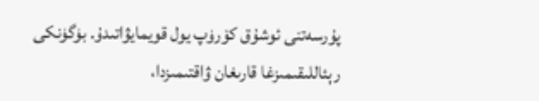پۇرسەتنى ئوشۇق كۆرۈپ يول قويمايۋاتىدۇ. بۈگۈنكى رېئاللىقىمىزغا قارىغان ۋاقتىمىزدا،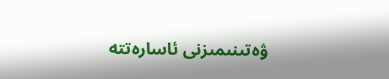ۋەتىنىمىزنى ئاسارەتتە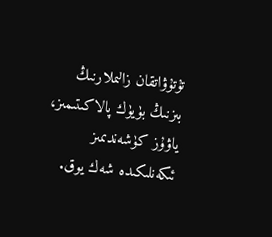تۇتۇۋاتقان زالىملارنىڭ بىزنىڭ بۈيۈك پالاكىتىمىز، ياۋۇز كۈشەندىمىز ئىكەنلىكىدە شەك يوق.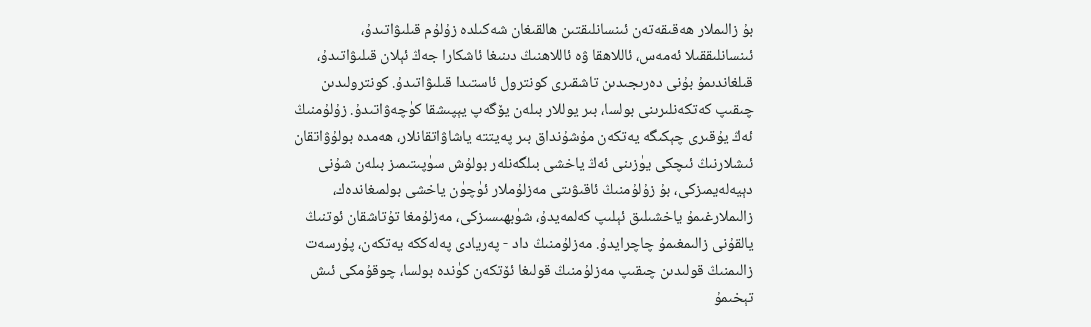بۇ زالىملار ھەقىقەتەن ئىنسانلىقتىن ھالقىغان شەكىلدە زۇلۇم قىلىۋاتىدۇ، ئىنسانلىققىلا ئەمەس، ئاللاھقا ۋە ئاللاھنىڭ دىنىغا ئاشكارا جەڭ ئېلان قىلىۋاتىدۇ، قىلغاندىمۇ بۇنى دەرىجىدىن تاشقىرى كونترول ئاستىدا قىلىۋاتىدۇ. كونترولىدىن چىقىپ كەتكەنلىرىنى بولسا، بىر يوللار بىلەن يۆگەپ يېپىشقا كۈچەۋاتىدۇ. زۇلۇمنىڭ ئەڭ يۇقىرى چېكىگە يەتكەن مۇشۇنداق بىر پەيتتە ياشاۋاتقانلار، ھەمدە بولۇۋاتقان ئىشلارنىڭ ئىچكى يۈزىنى ئەڭ ياخشى بىلگەنلەر بولۇش سۈپىتىمىز بىلەن شۇنى دېيەلەيمىزكى، بۇ زۇلۇمنىڭ ئاقىۋىتى مەزلۇملار ئۈچۈن ياخشى بولمىغاندەك، زالىملارغىمۇ ياخشىلىق ئېلىپ كەلمەيدۇ، شۈبھىسىزكى، مەزلۇمغا تۇتاشقان ئوتنىڭ يالقۇنى زالىمغىمۇ چاچرايدۇ. مەزلۇمنىڭ داد - پەريادى پەلەككە يەتكەن، پۇرسەت زالىمنىڭ قولىدىن چىقىپ مەزلۇمنىڭ قولىغا ئۆتكەن كۈندە بولسا، چوقۇمكى ئىش تېخىمۇ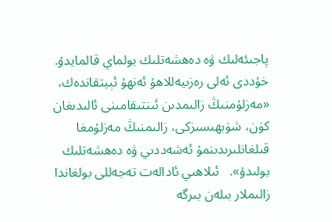پاجىئەلىك ۋە دەھشەتلىك بولماي قالمايدۇ. خۇددى ئەلى رەزىيەللاھۇ ئەنھۇ ئېيتقاندەك، «مەزلۇمنىڭ زالىمدىن ئىنتىقامىنى ئالىدىغان كۈن، شۈبھىسىزكى، زالىمنىڭ مەزلۇمغا قىلغانلىرىدىنمۇ ئەشەددىي ۋە دەھشەتلىك بولىدۇ».   ئىلاھىي ئادالەت تەجەللى بولغاندا زالىملار بىلەن بىرگە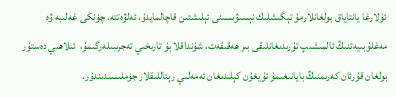ئۇلارغا يانتاياق بولغانلارمۇ تېگىشلىك نېسىۋىسىنى ئېلىشتىن قاچالمايدۇ، ئەلۋەتتە. چۈنكى غەلىبە ۋە مەغلۇبىيەتنىڭ ئالمىشىپ تۇرىدىغانلىقى بىر ھەقىقەت، شۇنداقلا بۇ تارىخىي تەجرىبىلەرگىمۇ،  ئىلاھىي دەستۇر بولغان قۇرئان كەرىمنىڭ بايانىغىمۇ ئۇيغۇن كېلىدىغان ئەمەلىي رېئاللىقلار جۈملىسىدىندۇر.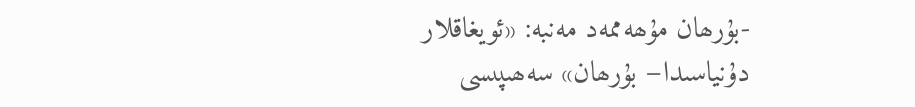-بۇرھان مۇھەممەد مەنبە: «ئويغاقلار دۇنياسىدا− بۇرھان» سەھىپىسى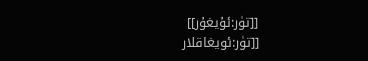[[تۈر:ئۇيغۇر]] [[تۈر:ئويغاقلار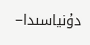دۇنياسىدا−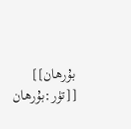بۇرھان]] [[تۈر:بۇرھان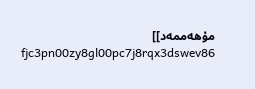مۇھەممەد]] fjc3pn00zy8gl00pc7j8rqx3dswev86